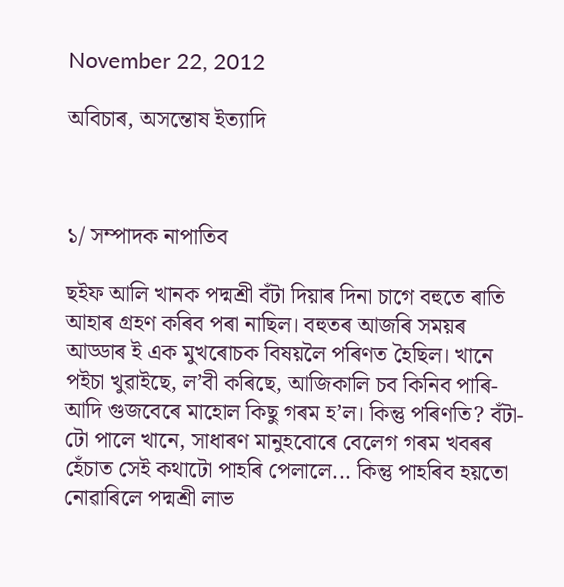November 22, 2012

অবিচাৰ, অসন্তোষ ইত্যাদি



১/ সম্পাদক নাপাতিব

ছইফ আলি খানক পদ্মশ্ৰী বঁটা দিয়াৰ দিনা চাগে বহুতে ৰাতি আহাৰ গ্ৰহণ কৰিব পৰা নাছিল। বহুতৰ আজৰি সময়ৰ আড্ডাৰ ই এক মুখৰোচক বিষয়লৈ পৰিণত হৈছিল। খানে পইচা খুৱাইছে, ল’বী কৰিছে, আজিকালি চব কিনিব পাৰি- আদি গুজবেৰে মাহোল কিছু গৰম হ’ল। কিন্তু পৰিণতি? বঁটা-টো পালে খানে, সাধাৰণ মানুহবোৰে বেলেগ গৰম খবৰৰ হেঁচাত সেই কথাটো পাহৰি পেলালে... কিন্তু পাহৰিব হয়তো নোৱাৰিলে পদ্মশ্ৰী লাভ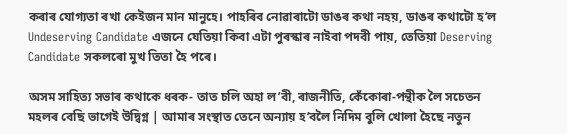কৰাৰ যোগ্যতা ৰখা কেইজন মান মানুহে। পাহৰিব নোৱাৰাটো ডাঙৰ কথা নহয়, ডাঙৰ কথাটো হ’ল Undeserving Candidate এজনে যেতিয়া কিবা এটা পুৰস্কাৰ নাইবা পদবী পায়, তেতিয়া Deserving Candidate সকলৰো মুখ তিতা হৈ পৰে।

অসম সাহিত্য সভাৰ কথাকে ধৰক- তাত চলি অহা ল’বী, ৰাজনীতি, কেঁকোৰা-পন্থীক লৈ সচেতন মহলৰ বেছি ভাগেই উদ্বিগ্ন | আমাৰ সংস্থাত তেনে অন্যায় হ’বলৈ নিদিম বুলি খোলা হৈছে নতুন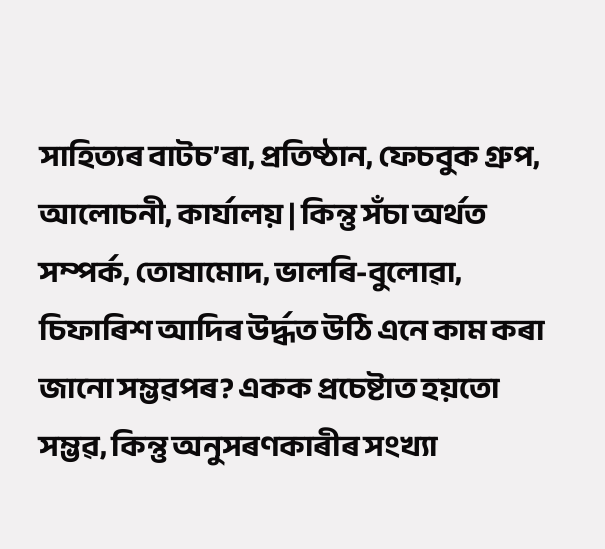সাহিত্যৰ বাটচ’ৰা, প্ৰতিষ্ঠান, ফেচবুক গ্ৰুপ, আলোচনী, কাৰ্যালয় | কিন্তু সঁচা অৰ্থত সম্পৰ্ক, তোষামোদ, ভালৰি-বুলোৱা, চিফাৰিশ আদিৰ উৰ্দ্ধত উঠি এনে কাম কৰা জানো সম্ভৱপৰ? একক প্ৰচেষ্টাত হয়তো সম্ভৱ, কিন্তু অনুসৰণকাৰীৰ সংখ্যা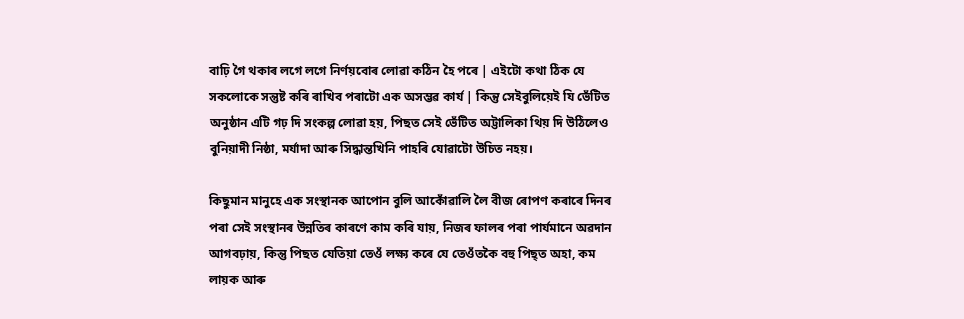বাঢ়ি গৈ থকাৰ লগে লগে নিৰ্ণয়বোৰ লোৱা কঠিন হৈ পৰে | এইটো কথা ঠিক যে সকলোকে সন্তুষ্ট কৰি ৰাখিব পৰাটো এক অসম্ভৱ কাৰ্য | কিন্তু সেইবুলিয়েই যি ভেঁটিত অনুষ্ঠান এটি গঢ় দি সংকল্প লোৱা হয়, পিছত সেই ভেঁটিত অট্টালিকা থিয় দি উঠিলেও বুনিয়াদী নিষ্ঠা, মৰ্যাদা আৰু সিদ্ধান্তখিনি পাহৰি যোৱাটো উচিত নহয়।

কিছুমান মানুহে এক সংস্থানক আপোন বুলি আকোঁৱালি লৈ বীজ ৰোপণ কৰাৰে দিনৰ পৰা সেই সংস্থানৰ উন্নতিৰ কাৰণে কাম কৰি যায়, নিজৰ ফালৰ পৰা পাৰ্যমানে অৱদান আগবঢ়ায়, কিন্তু পিছত যেতিয়া তেওঁ লক্ষ্য কৰে যে তেওঁতকৈ বহু পিছ্ত অহা, কম লায়ক আৰু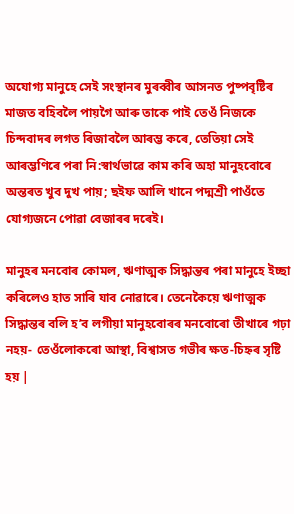অযোগ্য মানুহে সেই সংস্থানৰ মুৰব্বীৰ আসনত পুষ্পবৃষ্টিৰ মাজত বহিবলৈ পায়গৈ আৰু তাকে পাই তেওঁ নিজকে চিন্দবাদৰ লগত ৰিজাবলৈ আৰম্ভ কৰে, তেতিয়া সেই আৰম্ভণিৰে পৰা নি:স্বাৰ্থভাৱে কাম কৰি অহা মানুহবোৰে অন্তৰত খুব দুখ পায়; ছইফ আলি খানে পদ্মশ্ৰী পাওঁতে যোগ্যজনে পোৱা বেজাৰৰ দৰেই।

মানুহৰ মনবোৰ কোমল, ঋণাত্মক সিদ্ধান্তৰ পৰা মানুহে ইচ্ছা কৰিলেও হাত সাৰি যাব নোৱাৰে। তেনেকৈয়ে ঋণাত্মক সিদ্ধান্তৰ বলি হ’ব লগীয়া মানুহবোৰৰ মনবোৰো তীখাৰে গঢ়া নহয়- তেওঁলোকৰো আস্থা, বিশ্বাসত গভীৰ ক্ষত-চিহ্নৰ সৃষ্টি হয় |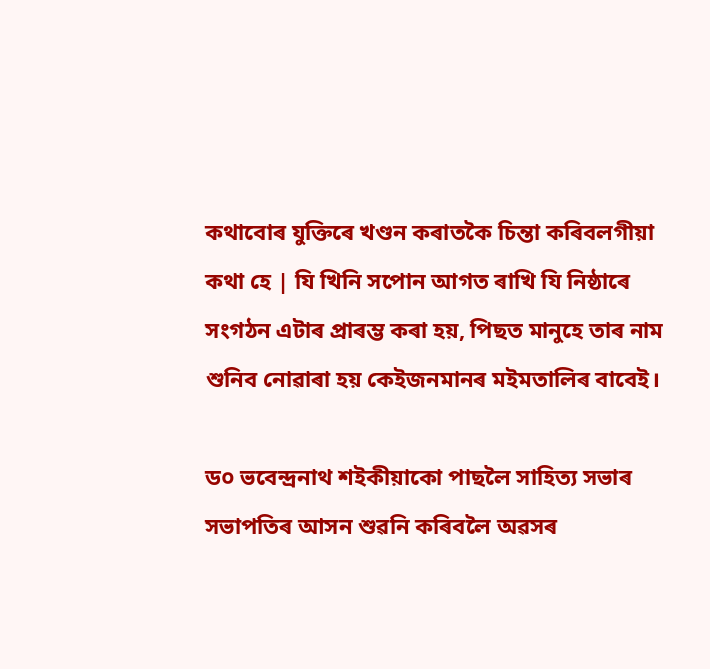কথাবোৰ যুক্তিৰে খণ্ডন কৰাতকৈ চিন্তা কৰিবলগীয়া কথা হে | যি খিনি সপোন আগত ৰাখি যি নিষ্ঠাৰে সংগঠন এটাৰ প্ৰাৰম্ভ কৰা হয়, পিছত মানুহে তাৰ নাম শুনিব নোৱাৰা হয় কেইজনমানৰ মইমতালিৰ বাবেই।

ড০ ভবেন্দ্ৰনাথ শইকীয়াকো পাছলৈ সাহিত্য সভাৰ সভাপতিৰ আসন শুৱনি কৰিবলৈ অৱসৰ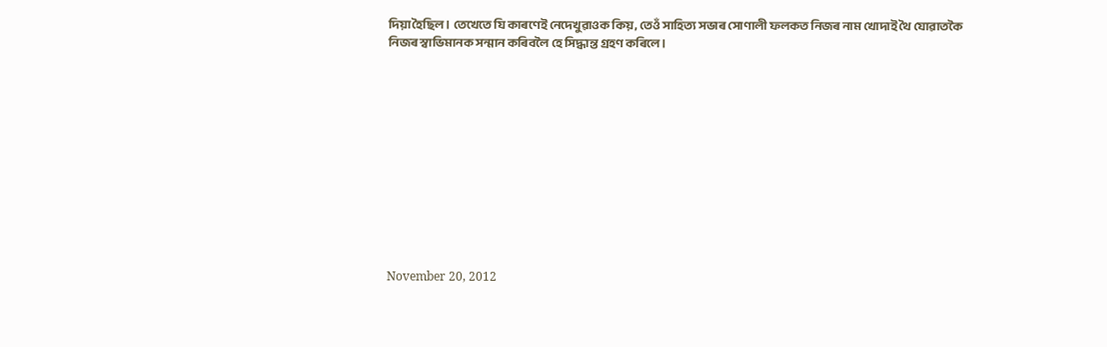দিয়া হৈছিল। তেখেতে যি কাৰণেই নেদেখুৱাওক কিয়, তেওঁ সাহিত্য সভাৰ সোণালী ফলকত নিজৰ নাম খোদাই থৈ যোৱাতকৈ নিজৰ স্বাভিমানক সন্মান কৰিবলৈ হে সিদ্ধান্ত গ্ৰহণ কৰিলে।












November 20, 2012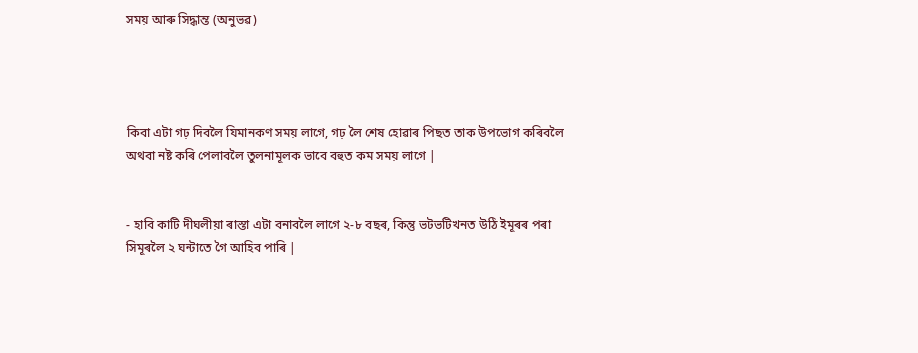সময় আৰু সিদ্ধান্ত (অনুভৱ)




কিবা এটা গঢ় দিবলৈ যিমানকণ সময় লাগে, গঢ় লৈ শেষ হোৱাৰ পিছত তাক উপভোগ কৰিবলৈ অথবা নষ্ট কৰি পেলাবলৈ তুলনামূলক ভাবে বহুত কম সময় লাগে |


- হাবি কাটি দীঘলীয়া ৰাস্তা এটা বনাবলৈ লাগে ২-৮ বছৰ, কিন্তু ভটভটিখনত উঠি ইমূৰৰ পৰা সিমূৰলৈ ২ ঘন্টাতে গৈ আহিব পাৰি |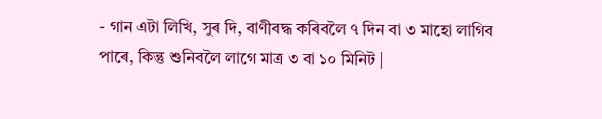- গান এটা লিখি, সুৰ দি, বাণীবদ্ধ কৰিবলৈ ৭ দিন বা ৩ মাহো লাগিব পাৰে, কিন্তু শুনিবলৈ লাগে মাত্ৰ ৩ বা ১০ মিনিট |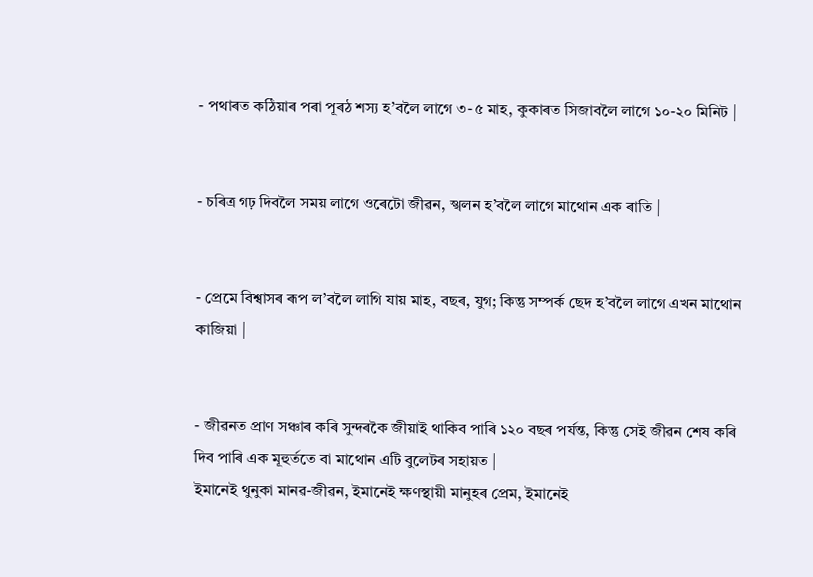- পথাৰত কঠিয়াৰ পৰা পূৰঠ শস্য হ’বলৈ লাগে ৩-৫ মাহ, কুকাৰত সিজাবলৈ লাগে ১০-২০ মিনিট |


- চৰিত্ৰ গঢ় দিবলৈ সময় লাগে ওৰেটো জীৱন, স্খলন হ’বলৈ লাগে মাথোন এক ৰাতি |


- প্ৰেমে বিশ্বাসৰ ৰূপ ল’বলৈ লাগি যায় মাহ, বছৰ, যুগ; কিন্তু সম্পৰ্ক ছেদ হ’বলৈ লাগে এখন মাথোন কাজিয়া |


- জীৱনত প্ৰাণ সঞ্চাৰ কৰি সুন্দৰকৈ জীয়াই থাকিব পাৰি ১২০ বছৰ পৰ্যন্ত, কিন্তু সেই জীৱন শেষ কৰি দিব পাৰি এক মূহুৰ্ততে বা মাথোন এটি বুলেটৰ সহায়ত |
ইমানেই থুনুকা মানৱ-জীৱন, ইমানেই ক্ষণস্থায়ী মানুহৰ প্ৰেম, ইমানেই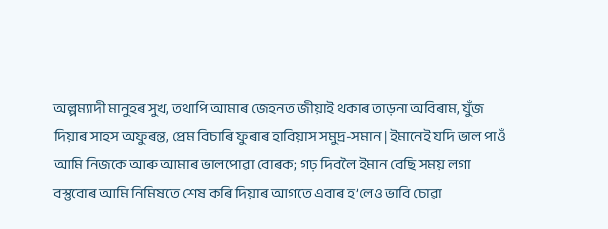অল্পম্যাদী মানুহৰ সুখ, তথাপি আমাৰ জেহনত জীয়াই থকাৰ তাড়না অবিৰাম, যুঁজ দিয়াৰ সাহস অফুৰন্ত, প্ৰেম বিচাৰি ফুৰাৰ হাবিয়াস সমুদ্ৰ-সমান | ইমানেই যদি ভাল পাওঁ আমি নিজকে আৰু আমাৰ ভালপোৱা বোৰক; গঢ় দিবলৈ ইমান বেছি সময় লগা বস্তুবোৰ আমি নিমিষতে শেষ কৰি দিয়াৰ আগতে এবাৰ হ’লেও ভাবি চোৱা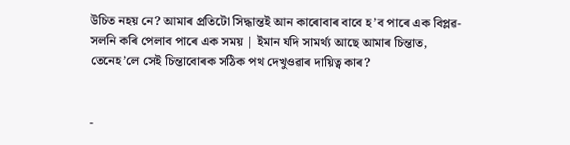উচিত নহয় নে? আমাৰ প্ৰতিটো সিদ্ধান্ত‍ই আন কাৰোবাৰ বাবে হ’ব পাৰে এক বিপ্লৱ- সলনি কৰি পেলাব পাৰে এক সময় | ইমান যদি সামৰ্থ্য আছে আমাৰ চিন্তাত, তেনেহ’লে সেই চিন্তাবোৰক সঠিক পথ দেখুওৱাৰ দায়িত্ব কাৰ?


-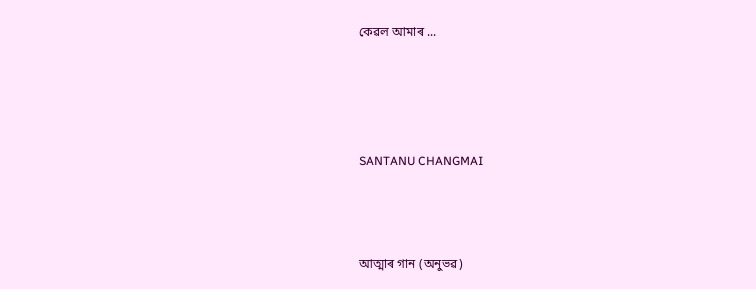কেৱল আমাৰ ...




SANTANU CHANGMAI



আত্মাৰ গান (অনুভৱ)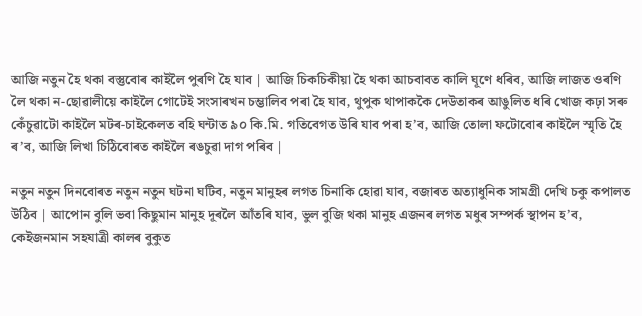আজি নতুন হৈ থকা বস্তুবোৰ কাইলৈ পুৰণি হৈ যাব | আজি চিকচিকীয়া হৈ থকা আচবাবত কালি ঘূণে ধৰিব, আজি লাজত ওৰণি লৈ থকা ন-ছোৱালীয়ে কাইলৈ গোটেই সংসাৰখন চম্ভালিব পৰা হৈ যাব, থুপুক থাপাককৈ দেউতাকৰ আঙুলিত ধৰি খোজ কঢ়া সৰু কেঁচুৱাটো কাইলৈ মটৰ-চাইকেলত বহি ঘন্টাত ৯০ কি.মি. গতিবেগত উৰি যাব পৰা হ’ব, আজি তোলা ফটোবোৰ কাইলৈ স্মৃতি হৈ ৰ’ব, আজি লিখা চিঠিবোৰত কাইলৈ ৰঙচুৱা দাগ পৰিব |

নতুন নতুন দিনবোৰত নতুন নতুন ঘটনা ঘটিব, নতুন মানুহৰ লগত চিনাকি হোৱা যাব, বজাৰত অত্যাধুনিক সামগ্ৰী দেখি চকু কপালত উঠিব | আপোন বুলি ভবা কিছুমান মানুহ দূৰলৈ আঁতৰি যাব, ভুল বুজি থকা মানুহ এজনৰ লগত মধুৰ সম্পৰ্ক স্থাপন হ’ব, কেইজনমান সহযাত্ৰী কালৰ বুকুত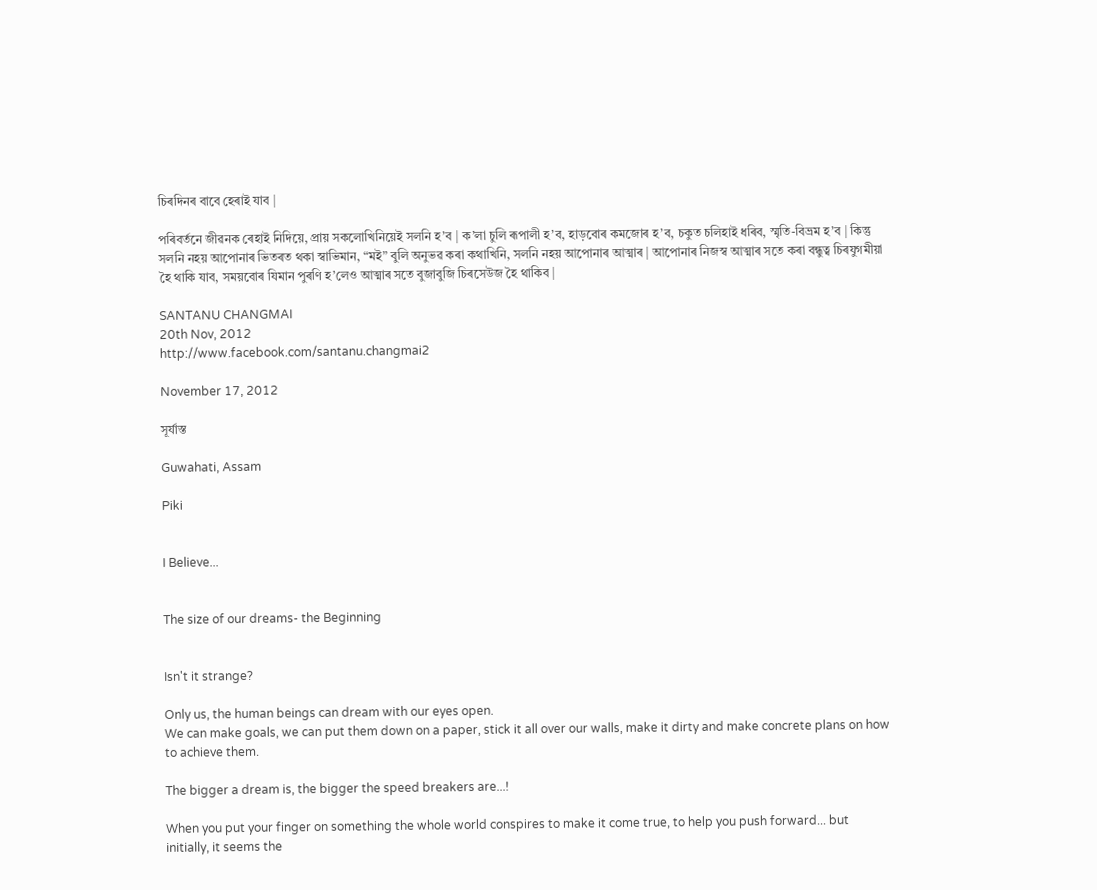চিৰদিনৰ বাবে হেৰাই যাব |

পৰিবৰ্তনে জীৱনক ৰেহাই নিদিয়ে, প্ৰায় সকলোখিনিয়েই সলনি হ’ব | ক’লা চুলি ৰূপালী হ’ব, হাড়বোৰ কমজোৰ হ’ব, চকুত চলিহাই ধৰিব, স্মৃতি-বিভ্ৰম হ’ব | কিন্তু সলনি নহয় আপোনাৰ ভিতৰত থকা স্বাভিমান, “মই” বুলি অনুভৱ কৰা কথাখিনি, সলনি নহয় আপোনাৰ আত্মাৰ | আপোনাৰ নিজস্ব আত্মাৰ সতে কৰা বন্ধুত্ব চিৰযুগমীয়া হৈ থাকি যাব, সময়বোৰ যিমান পুৰণি হ’লেও আত্মাৰ সতে বুজাবুজি চিৰসেউজ হৈ থাকিব |

SANTANU CHANGMAI
20th Nov, 2012
http://www.facebook.com/santanu.changmai2

November 17, 2012

সূৰ্যাস্ত

Guwahati, Assam

Piki


I Believe...


The size of our dreams- the Beginning


Isn't it strange?

Only us, the human beings can dream with our eyes open.
We can make goals, we can put them down on a paper, stick it all over our walls, make it dirty and make concrete plans on how to achieve them.

The bigger a dream is, the bigger the speed breakers are...!

When you put your finger on something the whole world conspires to make it come true, to help you push forward... but initially, it seems the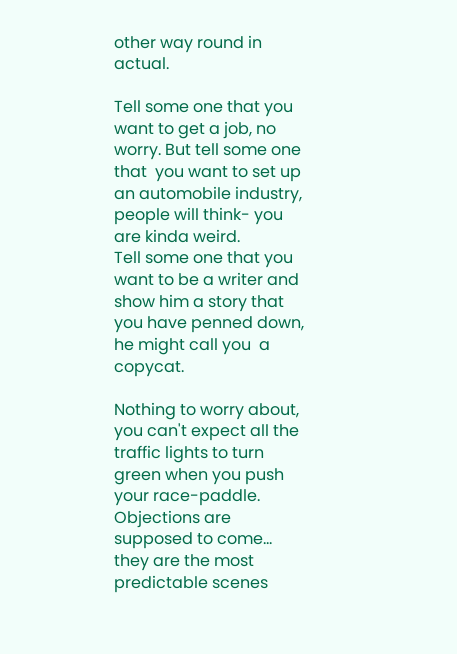other way round in actual.

Tell some one that you want to get a job, no worry. But tell some one that  you want to set up an automobile industry, people will think- you are kinda weird.
Tell some one that you want to be a writer and show him a story that you have penned down, he might call you  a copycat.

Nothing to worry about, you can't expect all the traffic lights to turn green when you push your race-paddle.
Objections are supposed to come... they are the most predictable scenes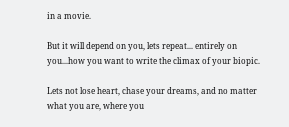in a movie.

But it will depend on you, lets repeat... entirely on you...how you want to write the climax of your biopic.

Lets not lose heart, chase your dreams, and no matter what you are, where you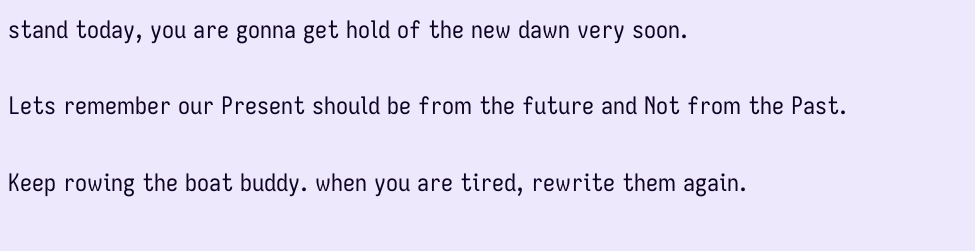stand today, you are gonna get hold of the new dawn very soon.

Lets remember our Present should be from the future and Not from the Past.

Keep rowing the boat buddy. when you are tired, rewrite them again.